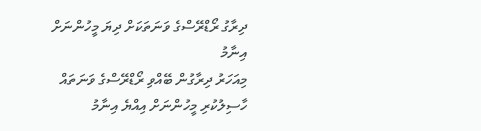ދިރާގު ރޯޑްރޭސްގެ ވަނަތަކަށް ދިޔަ މީހުންނަށް އިނާމު
މިއަހަރު ދިރާގުން ބޭއްވި ރޯޑްރޭސްގެ ވަނަތައް ހާސިލުކުރި މީހުންނަށް އިއްޔެ އިނާމު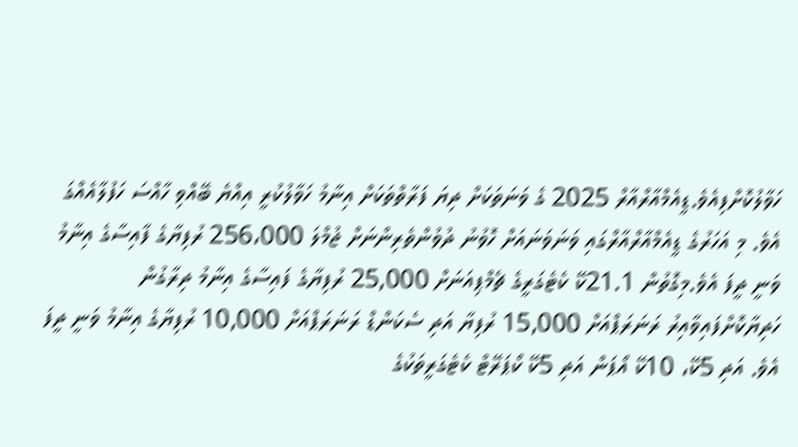ހަވާލުކޮށްފިއެވެ.ޑީއެމްއާރްއާރް 2025 ގެ ވަނަތަކަށް ދިޔަ ފަރާތްތަކަށް އިނާމު ހަވާލުކުރީ އިއްޔެ ބޭއްވި ހާއްސަ ހަފުލާއެއްގަ އެވެ. މި އަހަރުގެ ޑީއެމްއާރްއާރްގައި ވަނަވަނައަށް ހޮވުނު ދުވުންތެރިންނަށް ޖުމްލަ 256،000 ރުފިޔާގެ ފާއިސާގެ އިނާމު ވަނީ ދީފަ އެވެ.މިގޮތުން 21.1ކޭ ކެޓެގަރީގެ ޗެމްޕިއަނަށް 25,000 ރުފިޔާގެ ފައިސާގެ އިނާމު ދިރާގުން ހަދިޔާކޮށްފައިވާއިރު ރަނަރަޕްއަށް 15,000 ރުފިޔާ އަދި ސެކަންޑް ރަނަރަޕްއަށް 10,000 ރުފިޔާގެ އިނާމު ވަނީ ދީފަ އެވެ. އަދި 5ކޭ، 10ކޭ އޯޕަން އަދި 5ކޭ ކޯޕަރޭޓް ކެޓެގަރީތަކުގެ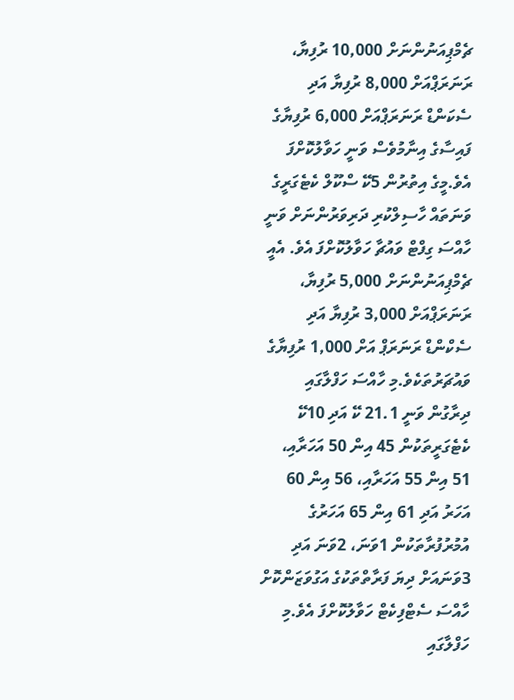ޗެމްޕިއަނުންނަށް 10,000 ރުފިޔާ، ރަނަރަޕްއަށް 8,000 ރުފިޔާ އަދި ސެކަންޑް ރަނަރަޕްއަށް 6,000 ރުފިޔާގެ ފައިސާގެ އިނާމުވެސް ވަނީ ހަވާލުކޮށްފަ އެވެ.މީގެ އިތުރުން 5ކޭ ސްކޫލް ކެޓެގަރީގެ ވަނަތައް ހާސިލްކުރި ދަރިވަރުންނަށް ވަނީ ހާއްސަ ގިފްޓް ވައުޗާ ހަވާލުކޮށްފަ އެވެ. އެއީ ޗެމްޕިއަނުންނަށް 5,000 ރުފިޔާ، ރަނަރަޕްއަށް 3,000 ރުފިޔާ އަދި ސެކްންޑް ރަނަރަޕް އަށް 1,000 ރުފިޔާގެ ވައުޗަރުތަކެވެ.މި ހާއްސަ ހަފްލާގައި ދިރާގުން ވަނީ 21.1 ކޭ އަދި 10ކޭ ކެޓެގަރީތަކުން 45 އިން 50 އަހަރާއި، 51 އިން 55 އަހަރާއި، 56 އިން 60 އަހަރު އަދި 61 އިން 65 އަހަރުގެ އުމުރުފުރާތަކުން 1ވަނަ، 2ވަނަ އަދި 3ވަނައަށް ދިޔަ ފަރާތްތަކުގެ އަގުވަޒަންކޮށް ހާއްސަ ސެޓްފިކެޓް ހަވާލުކޮށްފަ އެވެ.މި ހަފްލާގައި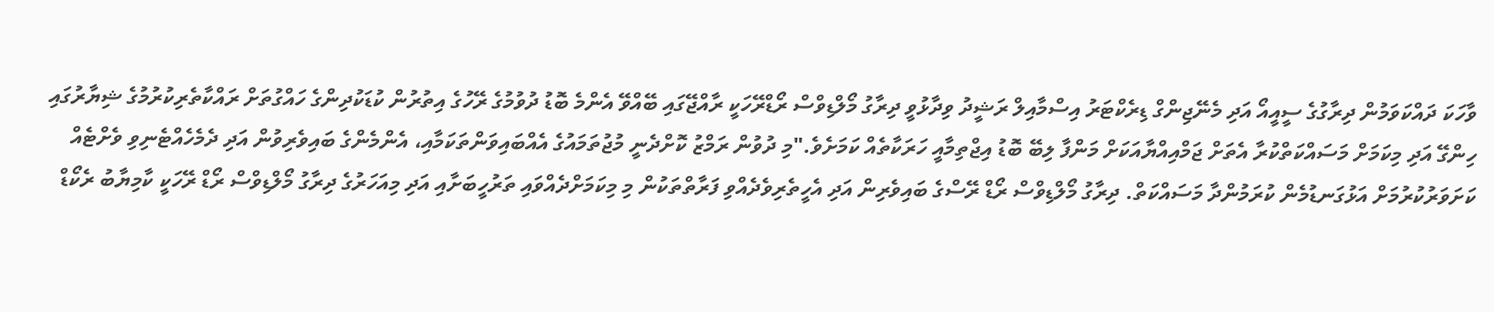ވާހަކަ ދައްކަވަމުން ދިރާގުގެ ސީއީއޯ އަދި މެނޭޖިންގް ޑިރެކްޓަރު އިސްމާއިލް ރަޝީދު ވިދާޅުވީ ދިރާގު މޯލްޑިވްސް ރޯޑްރޭހަކީ ރާއްޖޭގައި ބޭއްވޭ އެންމެ ބޮޑު ދުވުމުގެ ރޭހުގެ އިތުރުން ކުޑަކުދިންގެ ހައްގުތަށް ރައްކާތެރިކުރުމުގެ ޝިޔާރުގައި ހިންގޭ އަދި މިކަމަށް މަސައްކަތްކުރާ އެތަށް ޖަމްއިއްޔާއަކަށް މަންފާ ލިބޭ ބޮޑު އިޖްތިމާއީ ހަރަކާތެއް ކަމަށެވެ."މި ދުވުން ރަމްޒު ކޮށްދެނީ މުޖުތަމައުގެ އެއްބައިވަންތަކަމާއި، އެންމެންގެ ބައިވެރިވުން އަދި ދެމެހެއްޓެނިވި ވެށްޓެއް ކަށަވަރުކުރުމަށް އަޅުގަނޑުމެން ކުރަމުންދާ މަސައްކަތް. ދިރާގު މޯލްޑިވްސް ރޯޑް ރޭސްގެ ބައިވެރިން އަދި އެހީތެރިވެދެއްވި ފަރާތްތަކުން މި މިކަމަށްދެއްވައި ތަރުހީބަށާއި އަދި މިއަހަރުގެ ދިރާގު މޯލްޑިވްސް ރޯޑް ރޭހަކީ ކާމިޔާބު ރެކޯޑް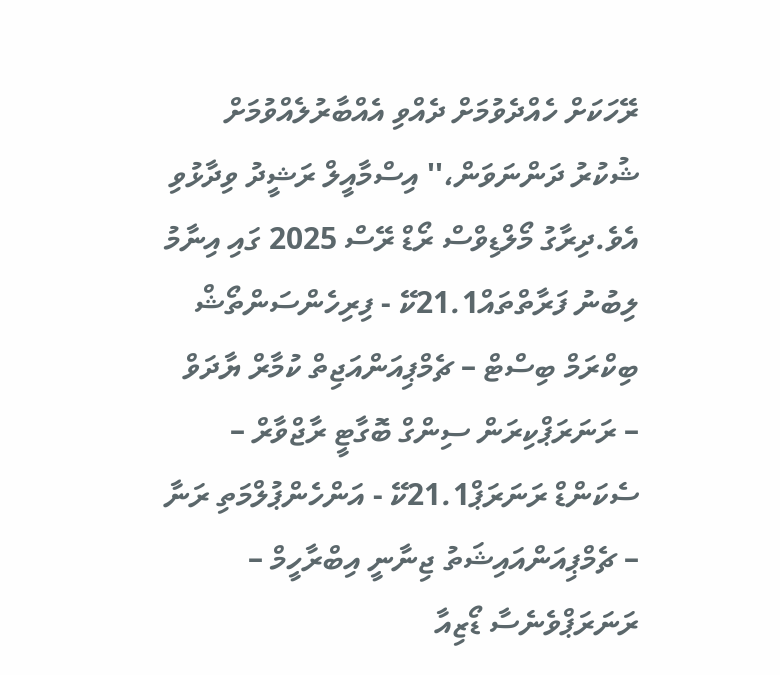ރޭހަކަށް ހެއްދެވުމަށް ދެއްވި އެއްބާރުލެއްވުމަށް ޝުކުރު ދަންނަވަން،'' އިސްމާއީލް ރަޝީދު ވިދާޅުވި އެވެ.ދިރާގު މޯލްޑިވްސް ރޯޑް ރޭސް 2025 ގައި އިނާމު ލިބުނު ފަރާތްތައް21.1ކޭ - ފިރިހެންސަންތޯޝް ބިކްރަމް ބިސްޓް – ޗެމްޕިއަންއަޖިތް ކުމާރް ޔާދަވް – ރަނަރަޕްކިރަން ސިންގް ބޮގާޓީ ރާޖްވާރް – ސެކަންޑް ރަނަރަޕް21.1ކޭ - އަންހެންޕުލްމަތި ރަނާ – ޗެމްޕިއަންއައިޝަތު ޖިނާނީ އިބްރާހީމް – ރަނަރަޕްވެނެސާ ޑޯޒިއާ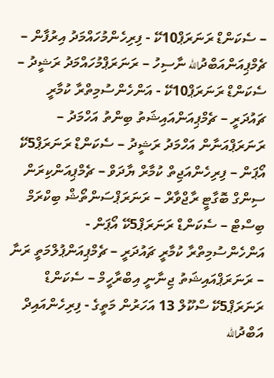– ސެކަންޑް ރަނަރަޕް10ކޭ - ފިރިހެންމުހައްމަދު އިރުފާން – ޗެމްޕިއަންއަބްދުالله ނާސިހު – ރަނަރަޕްމުހައްމަދު ރަޝީދު – ސެކަންޑް ރަނަރަޕް10ކޭ - އަންހެންސުމިތްރާ ކުމާރީ ޗައުދަރީ – ޗެމްޕިއަންއައިޝަތު ބިންތު އަހްމަދު – ރަނަރަޕްއަނާން އަހްމަދު ރަޝީދު – ސެކަންޑް ރަނަރަޕް5ކޭ އޯޕަން – ފިރިހެންއަޖިތް ކުމާރް ޔާދަވް – ޗެމްޕިއަންކިރަން ސިންގް ބޮގާޓީ ރާޖްވާރް – ރަނަރަޕްސަންތޯޝް ބިކްރަމް ބިސްޓް – ސެކަންޑް ރަނަރަޕް5ކޭ އޯޕަން - އަންހެންސުމިތްރާ ކުމާރީ ޗައުދަރީ – ޗެމްޕިއަންޕުލްމަތީ ރަނާ – ރަނަރަޕްއައިޝަތު ޖިނާނީ އިބްރާހީމް – ސެކަންޑް ރަނަރަޕް5ކޭ ސްކޫލް 13 އަހަރުން މަތީގެ - ފިރިހެންއައިދް އަބްދުالله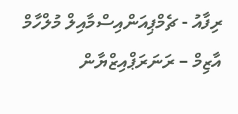ރިފާއު - ޗެމްޕިއަންއިސްމާއިލް މުލްހާމް އާޒިމް – ރަނަރަޕްއިޒްޔާން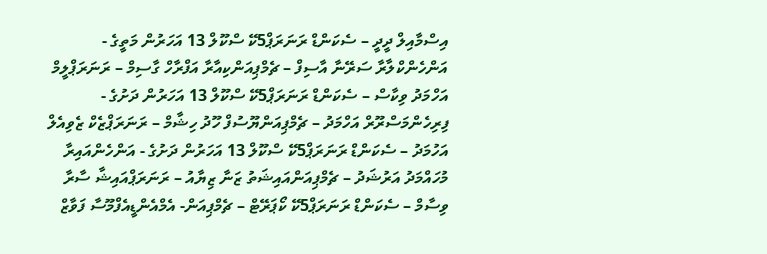އިސްމާއިލް ދީދީ – ސެކަންޑް ރަނަރަޕް5ކޭ ސްކޫލް 13 އަހަރުން މަތީގެ - އަންހެންކްލާރާ ސަރޭނާ އާސިފް – ޗެމްޕިއަންކިއާރާ އަފްރާހް ގާސިމް – ރަނަރަޕްލީމް އަހްމަދު ވިކާސް – ސެކަންޑް ރަނަރަޕް5ކޭ ސްކޫލް 13 އަހަރުން ދަށުގެ - ފިރިހެންމަސްރޫރް އަހްމަދު – ޗެމްޕިއަންޔޫސުފް ހޫދު ހިޝާމް – ރަނަރަޕްޒެކް ޒެވިއެލް އަހުމަދު – ސެކަންޑް ރަނަރަޕް5ކޭ ސްކޫލް 13 އަހަރުން ދަށުގެ - އަންހެންއައިރާ މުހައްމަދު އަރުޝަދު – ޗެމްޕިއަންއައިޝަތު ޒަނާ ޒިޔާއު – ރަނަރަޕްއައިޝާ ސާރާ ވިސާމް – ސެކަންޑް ރަނަރަޕް5ކޭ ކޯޕަރޭޓް – ޗެމްޕިއަން- އެމްއެންޑީއެފްމޫސާ ފަވާޒް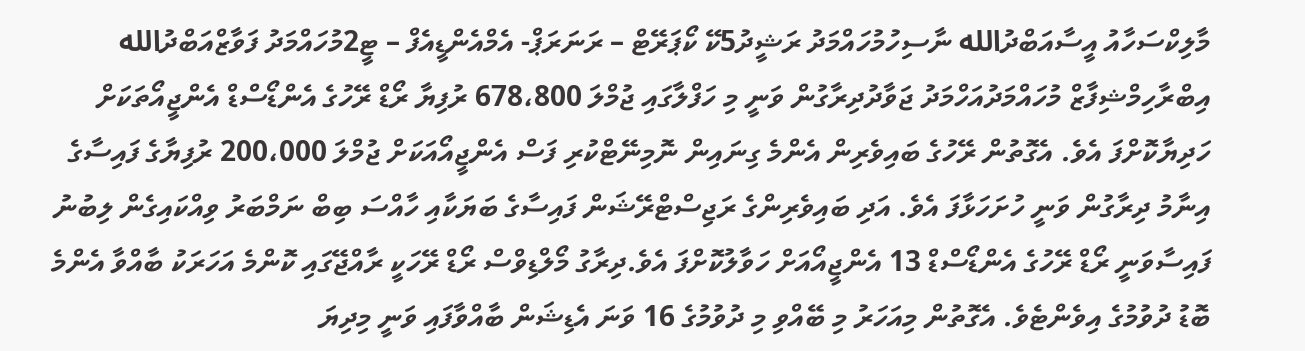މާލިކްސަހާއު އީސާއަބްދުالله ނާސިހުމުހައްމަދު ރަޝީދު5ކޭ ކޯޕަރޭޓް – ރަނަރަޕް- އެމްއެންޑީއެފް – ޓީ2މުހައްމަދު ފަވާޒްއަބްދުالله އިބްރާހިމްޝިފާޒް މުހައްމަދުއަހްމަދު ޖަވާދުދިރާގުން ވަނީ މި ހަފްލާގައި ޖުމްލަ 678،800 ރުފިޔާ ރޯޑް ރޭހުގެ އެންޑޯސްޑް އެންޖީއޯތަކަށް ހަދިޔާކޮށްފަ އެވެ. އެގޮތުން ރޭހުގެ ބައިވެރިން އެންމެ ގިނައިން ނޮމިނޭޓްކުރި ފަސް އެންޖީއޯއަކަށް ޖުމްލަ 200،000 ރުފިޔާގެ ފައިސާގެ އިނާމު ދިރާގުން ވަނީ ހުށަހަޅާފަ އެވެ. އަދި ބައިވެރިންގެ ރަޖިސްޓްރޭޝަން ފައިސާގެ ބަޔަކާއި ހާއްސަ ބިބް ނަމްބަރު ވިއްކައިގެން ލިބުނު ފައިސާވަނީ ރޯޑް ރޭހުގެ އެންޑޯސްޑް 13 އެންޖީއޯއަށް ހަވާލުކޮށްފަ އެވެ.ދިރާގު މޯލްޑިވްސް ރޯޑް ރޭހަކީ ރާއްޖޭގައި ކޮންމެ އަހަރަކު ބާއްވާ އެންމެ ބޮޑު ދުވުމުގެ އިވެންޓެވެ. އެގޮތުން މިއަހަރު މި ބޭއްވި މި ދުވުމުގެ 16 ވަނަ އެޑިޝަން ބާއްވާފައި ވަނީ މިދިޔަ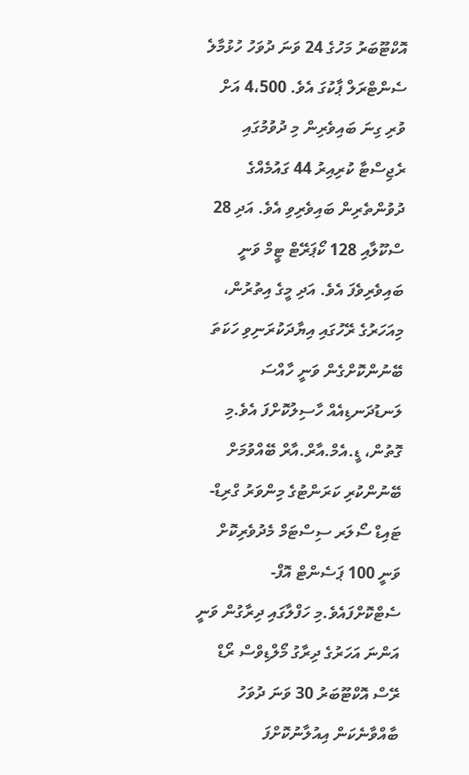އޮކްޓޫބަރު މަހުގެ 24 ވަނަ ދުވަހު ހުޅުމާލެ ސެންޓްރަލް ޕާކުގަ އެވެ. 4،500 އަށް ވުރި ގިނަ ބައިވެރިން މި ދުވުމުގައި ރެޖިސްޓާ ކުރިއިރު 44 ގައުމެއްގެ ދުވުންތެރިން ބައިވެރިވި އެވެ. އަދި 28 ސްކޫލާއި 128 ކޯޕަރޭޓް ޓީމް ވަނީ ބައިވެރިވެފަ އެވެ. އަދި މީގެ އިތުރުން، މިއަހަރުގެ ރޭހުގައި އިޔާދަކުރަނިވި ހަކަތަ ބޭނުންކޮށްގެން ވަނީ ހާއްސަ ލަނޑުދަނޑިއެއް ހާސިލުކޮށްފަ އެވެ.މި ގޮތުން، ޑީ.އެމް.އާރް.އާރް ބޭއްވުމަށް ބޭނުންކުރި ކަރަންޓުގެ މިންވަރު ގްރިޑް-ޓައިޑް ސޯލަރ ސިސްޓަމް މެދުވެރިކޮށް ވަނީ 100 ޕަސެންޓް އޮފް-ސެޓްކޮށްފައެވެ.މި ހަފްލާގައި ދިރާގުން ވަނީ އަންނަ އަހަރުގެ ދިރާގު މޯލްޑިވްސް ރޯޑް ރޭސް އޮކްޓޫބަރު 30 ވަނަ ދުވަހު ބާއްވާނެކަން އިއުލާނުކޮށްފަ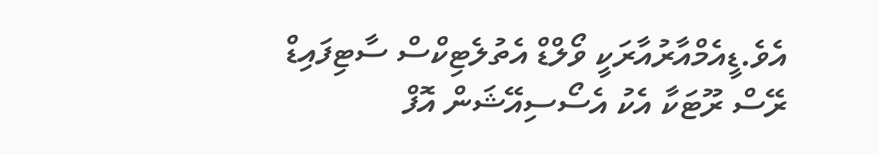އެވެ.ޑީއެމްއާރުއާރަކީ ވޯލްޑް އެތުލެޓިކްސް ސާޓިފައިޑް ރޭސް ރޫޓަކާ އެކު އެސޯސިއޭޝަން އޮފް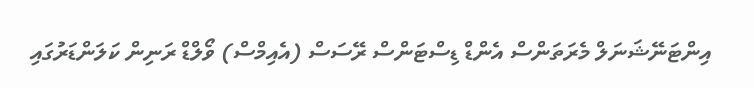އިންޓަނޭޝަނަލް މެރަތަންސް އެންޑް ޑިސްޓަންސް ރޭސަސް (އެއިމްސް) ވޯލްޑް ރަނިން ކަލަންޑަރުގައި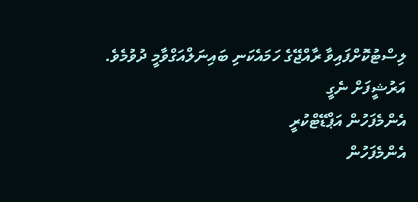ލިސްޓުކޮށްފައިވާ ރާއްޖޭގެ ހަމައެކަނި ބައިނަލްއަގްވާމީ ދުވުމެވެ.
އަރުޝީފަށް ނެގީ
އެންމެފަހުން އަޕްޑޭޓްކުރީ
އެންމެފަހުން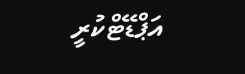އަޕްޑޭޓްކުރީ